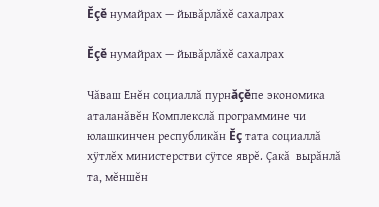Ĕçĕ нумайрах — йывăрлăхĕ сахалрах

Ĕçĕ нумайрах — йывăрлăхĕ сахалрах

Чăваш Енĕн социаллă пурнăçĕпе экономика аталанăвĕн Комплекслă программине чи юлашкинчен республикăн Ĕç тата социаллă хÿтлĕх министерстви сÿтсе яврĕ. Çакă  вырăнлă та, мĕншĕн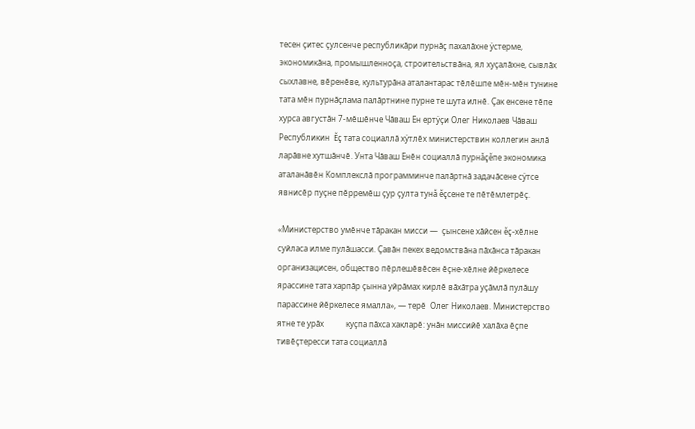тесен çитес çулсенче республикăри пурнăç пахалăхне ÿстерме, экономикăна, промышленноçа, строительствăна, ял хуçалăхне, сывлăх сыхлавне, вĕренĕве, культурăна аталантарас тĕлĕшпе мĕн-мĕн тунине тата мĕн пурнăçлама палăртнине пурне те шута илнĕ. Çак енсене тĕпе хурса августăн 7-мĕшĕнче Чăваш Ен ертÿçи Олег Николаев Чăваш Республикин  Ĕç тата социаллă хÿтлĕх министерствин коллегин анлă ларăвне хутшăнчĕ. Унта Чăваш Енĕн социаллă пурнăçĕпе экономика аталанăвĕн Комплекслă программинче палăртнă задачăсене сÿтсе  явнисĕр пуçне пĕрремĕш çур çулта тунă ĕçсене те пĕтĕмлетрĕç.

«Министерство умĕнче тăракан мисси —  çынсене хăйсен ĕç-хĕлне суйласа илме пулăшасси. Çавăн пекех ведомствăна пăхăнса тăракан организацисен, общество пĕрлешĕвĕсен ĕçне-хĕлне йĕркелесе ярассине тата харпăр çынна уйрăмах кирлĕ вăхăтра уçăмлă пулăшу парассине йĕркелесе ямалла», — терĕ  Олег Николаев. Министерство ятне те урăх           куçпа пăхса хакларĕ: унăн миссийĕ халăха ĕçпе тивĕçтересси тата социаллă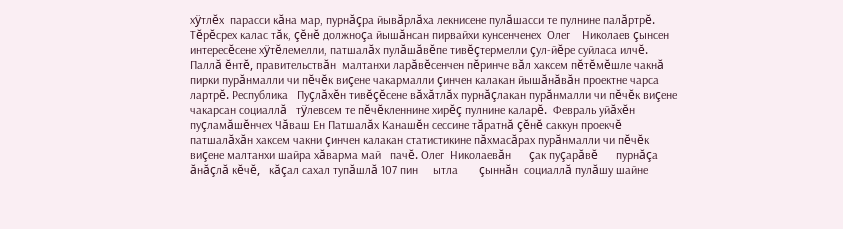хÿтлĕх  парасси кăна мар, пурнăçра йывăрлăха лекнисене пулăшасси те пулнине палăртрĕ. Тĕрĕсрех калас тăк, çĕнĕ должноçа йышăнсан пирвайхи кунсенченех  Олег    Николаев çынсен интересĕсене хÿтĕлемелли, патшалăх пулăшăвĕпе тивĕçтермелли çул-йĕре суйласа илчĕ. Паллă ĕнтĕ, правительствăн  малтанхи ларăвĕсенчен пĕринче вăл хаксем пĕтĕмĕшле чакнă пирки пурăнмалли чи пĕчĕк виçене чакармалли çинчен калакан йышăнăвăн проектне чарса лартрĕ. Республика   Пуçлăхĕн тивĕçĕсене вăхăтлăх пурнăçлакан пурăнмалли чи пĕчĕк виçене чакарсан социаллă   тÿлевсем те пĕчĕкленнине хирĕç пулнине каларĕ.  Февраль уйăхĕн пуçламăшĕнчех Чăваш Ен Патшалăх Канашĕн сессине тăратнă çĕнĕ саккун проекчĕ патшалăхăн хаксем чакни çинчен калакан статистикине пăхмасăрах пурăнмалли чи пĕчĕк виçене малтанхи шайра хăварма май   пачĕ. Олег  Николаевăн      çак пуçарăвĕ      пурнăçа ăнăçлă кĕчĕ,   кăçал сахал тупăшлă 107 пин     ытла       çыннăн  социаллă пулăшу шайне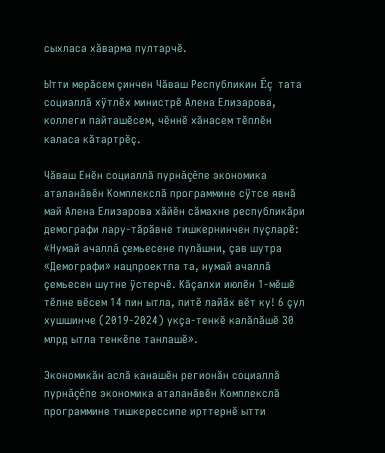сыхласа хăварма пултарчĕ.

Ытти мерăсем çинчен Чăваш Республикин Ĕç  тата социаллă хÿтлĕх министрĕ Алена Елизарова, коллеги пайташĕсем, чĕннĕ хăнасем тĕплĕн каласа кăтартрĕç.

Чăваш Енĕн социаллă пурнăçĕпе экономика аталанăвĕн Комплекслă программине сÿтсе явнă май Алена Елизарова хăйĕн сăмахне республикăри демографи лару-тăрăвне тишкернинчен пуçларĕ: «Нумай ачаллă çемьесене пулăшни, çав шутра «Демографи» нацпроектпа та, нумай ачаллă çемьесен шутне ÿстерчĕ. Кăçалхи июлĕн 1-мĕшĕ тĕлне вĕсем 14 пин ытла, питĕ лайăх вĕт ку! 6 çул хушшинче (2019-2024) укçа-тенкĕ калăпăшĕ 30 млрд ытла тенкĕпе танлашĕ».

Экономикăн аслă канашĕн регионăн социаллă пурнăçĕпе экономика аталанăвĕн Комплекслă программине тишкерессипе ирттернĕ ытти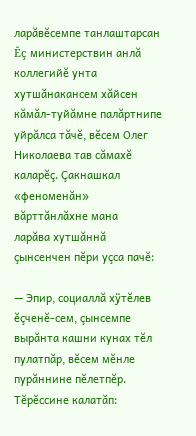ларăвĕсемпе танлаштарсан Ĕç  министерствин анлă коллегийĕ унта хутшăнакансем хăйсен кăмăл-туйăмне палăртнипе уйрăлса тăчĕ, вĕсем Олег           Николаева тав сăмахĕ каларĕç. Çакнашкал «феноменăн» вăрттăнлăхне мана     ларăва хутшăннă çынсенчен пĕри уçса пачĕ:

— Эпир, социаллă хÿтĕлев ĕçченĕ-сем, çынсемпе вырăнта кашни кунах тĕл пулатпăр, вĕсем мĕнле пурăннине пĕлетпĕр. Тĕрĕссине калатăп: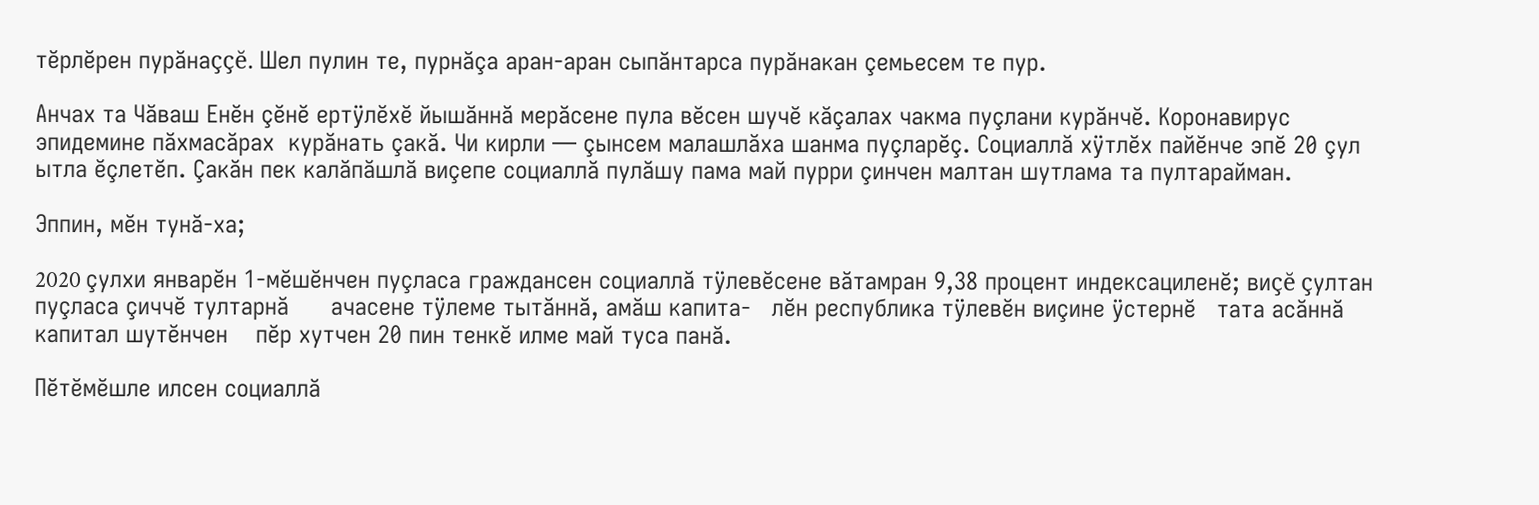тĕрлĕрен пурăнаççĕ. Шел пулин те, пурнăçа аран-аран сыпăнтарса пурăнакан çемьесем те пур.

Анчах та Чăваш Енĕн çĕнĕ ертÿлĕхĕ йышăннă мерăсене пула вĕсен шучĕ кăçалах чакма пуçлани курăнчĕ. Коронавирус эпидемине пăхмасăрах  курăнать çакă. Чи кирли — çынсем малашлăха шанма пуçларĕç. Социаллă хÿтлĕх пайĕнче эпĕ 20 çул ытла ĕçлетĕп. Çакăн пек калăпăшлă виçепе социаллă пулăшу пама май пурри çинчен малтан шутлама та пултарайман.

Эппин, мĕн тунă-ха;

2020 çулхи январĕн 1-мĕшĕнчен пуçласа граждансен социаллă тÿлевĕсене вăтамран 9,38 процент индексациленĕ; виçĕ çултан пуçласа çиччĕ тултарнă      ачасене тÿлеме тытăннă, амăш капита-   лĕн республика тÿлевĕн виçине ÿстернĕ   тата асăннă капитал шутĕнчен    пĕр хутчен 20 пин тенкĕ илме май туса панă.

Пĕтĕмĕшле илсен социаллă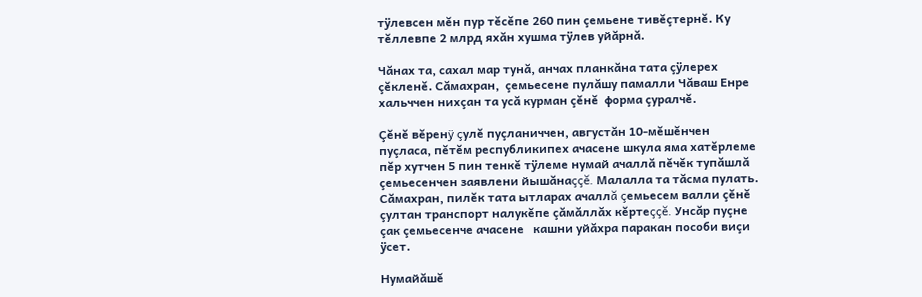тÿлевсен мĕн пур тĕсĕпе 260 пин çемьене тивĕçтернĕ. Ку тĕллевпе 2 млрд яхăн хушма тÿлев уйăрнă.

Чăнах та, сахал мар тунă, анчах планкăна тата çÿлерех çĕкленĕ. Сăмахран,  çемьесене пулăшу памалли Чăваш Енре хальччен нихçан та усă курман çĕнĕ  форма çуралчĕ.

Çĕнĕ вĕренÿ çулĕ пуçланиччен, августăн 10-мĕшĕнчен пуçласа, пĕтĕм республикипех ачасене шкула яма хатĕрлеме пĕр хутчен 5 пин тенкĕ тÿлеме нумай ачаллă пĕчĕк тупăшлă çемьесенчен заявлени йышăнаççĕ. Малалла та тăсма пулать. Сăмахран, пилĕк тата ытларах ачаллă çемьесем валли çĕнĕ çултан транспорт налукĕпе çăмăллăх кĕртеççĕ. Унсăр пуçне çак çемьесенче ачасене   кашни уйăхра паракан пособи виçи ÿсет.

Нумайăшĕ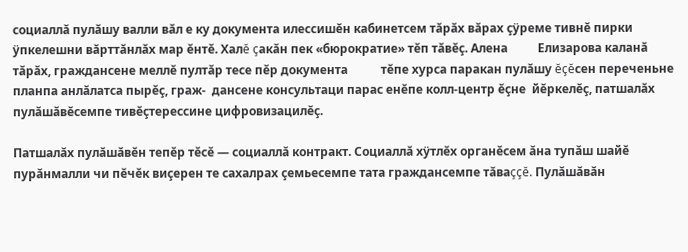социаллă пулăшу валли вăл е ку документа илессишĕн кабинетсем тăрăх вăрах çÿреме тивнĕ пирки ÿпкелешни вăрттăнлăх мар ĕнтĕ. Халĕ çакăн пек «бюрократие» тĕп тăвĕç. Алена          Елизарова каланă тăрăх, граждансене меллĕ пултăр тесе пĕр документа           тĕпе хурса паракан пулăшу ĕçĕсен переченьне планпа анлăлатса пырĕç, граж-  дансене консультаци парас енĕпе колл-центр ĕçне  йĕркелĕç, патшалăх пулăшăвĕсемпе тивĕçтерессине цифровизацилĕç.

Патшалăх пулăшăвĕн тепĕр тĕсĕ — социаллă контракт. Социаллă хÿтлĕх органĕсем ăна тупăш шайĕ пурăнмалли чи пĕчĕк виçерен те сахалрах çемьесемпе тата граждансемпе тăваççĕ. Пулăшăвăн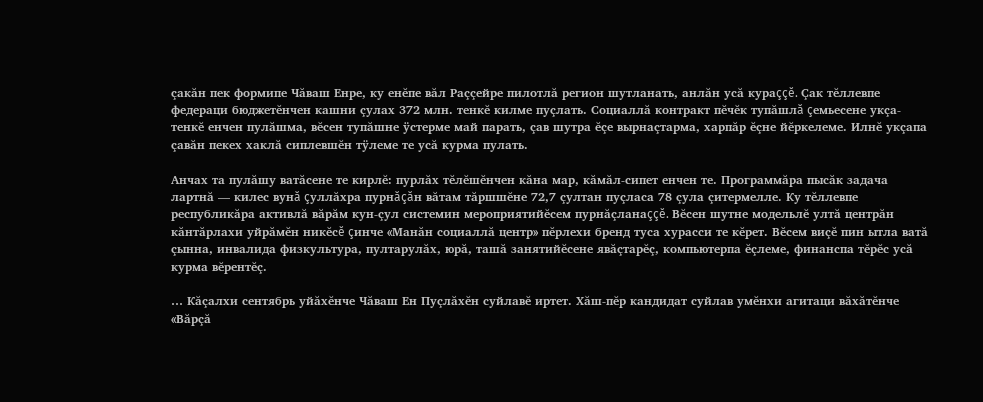çакăн пек формипе Чăваш Енре, ку енĕпе вăл Раççейре пилотлă регион шутланать, анлăн усă кураççĕ. Çак тĕллевпе федераци бюджетĕнчен кашни çулах 372 млн. тенкĕ килме пуçлать. Социаллă контракт пĕчĕк тупăшлă çемьесене укçа-тенкĕ енчен пулăшма, вĕсен тупăшне ÿстерме май парать, çав шутра ĕçе вырнаçтарма, харпăр ĕçне йĕркелеме. Илнĕ укçапа çавăн пекех хаклă сиплевшĕн тÿлеме те усă курма пулать.

Анчах та пулăшу ватăсене те кирлĕ: пурлăх тĕлĕшĕнчен кăна мар, кăмăл-сипет енчен те. Программăра пысăк задача лартнă — килес вунă çуллăхра пурнăçăн вăтам тăршшĕне 72,7 çултан пуçласа 78 çула çитермелле. Ку тĕллевпе республикăра активлă вăрăм кун-çул системин мероприятийĕсем пурнăçланаççĕ. Вĕсен шутне модельлĕ ултă центрăн кăнтăрлахи уйрăмĕн никĕсĕ çинче «Манăн социаллă центр» пĕрлехи бренд туса хурасси те кĕрет. Вĕсем виçĕ пин ытла ватă çынна, инвалида физкультура, пултарулăх, юрă, ташă занятийĕсене явăçтарĕç, компьютерпа ĕçлеме, финанспа тĕрĕс усă курма вĕрентĕç.

… Кăçалхи сентябрь уйăхĕнче Чăваш Ен Пуçлăхĕн суйлавĕ иртет. Хăш-пĕр кандидат суйлав умĕнхи агитаци вăхăтĕнче «Вăрçă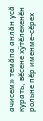ачисем» темăпа анлăн усă курать, вĕсене хÿтĕлекенĕн рольне пĕр именме-сĕрех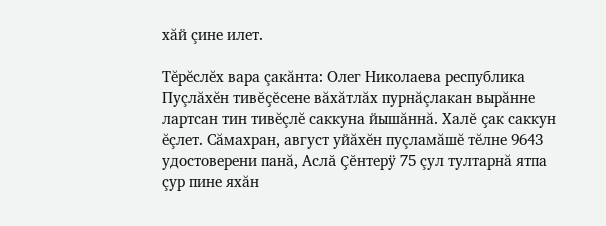хăй çине илет.

Тĕрĕслĕх вара çакăнта: Олег Николаева республика Пуçлăхĕн тивĕçĕсене вăхăтлăх пурнăçлакан вырăнне лартсан тин тивĕçлĕ саккуна йышăннă. Халĕ çак саккун ĕçлет. Сăмахран, август уйăхĕн пуçламăшĕ тĕлне 9643 удостоверени панă, Аслă Çĕнтерÿ 75 çул тултарнă ятпа çур пине яхăн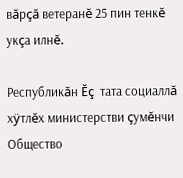вăрçă ветеранĕ 25 пин тенкĕ укçа илнĕ.

Республикăн Ĕç  тата социаллă хÿтлĕх министерстви çумĕнчи Общество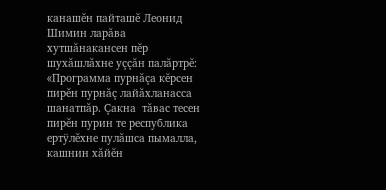канашĕн пайташĕ Леонид Шимин ларăва хутшăнакансен пĕр шухăшлăхне уççăн палăртрĕ: «Программа пурнăçа кĕрсен пирĕн пурнăç лайăхланасса шанатпăр. Çакна  тăвас тесен пирĕн пурин те республика ертÿлĕхне пулăшса пымалла, кашнин хăйĕн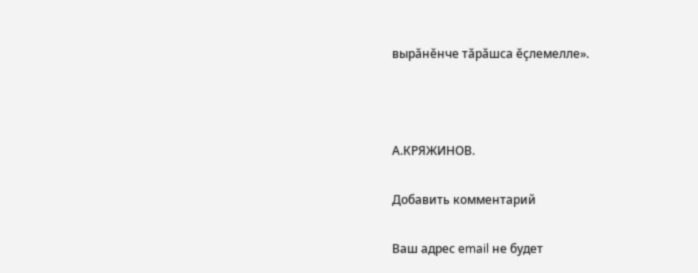вырăнĕнче тăрăшса ĕçлемелле».



А.КРЯЖИНОВ.

Добавить комментарий

Ваш адрес email не будет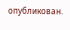опубликован.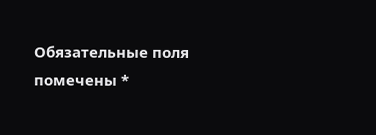Обязательные поля помечены *